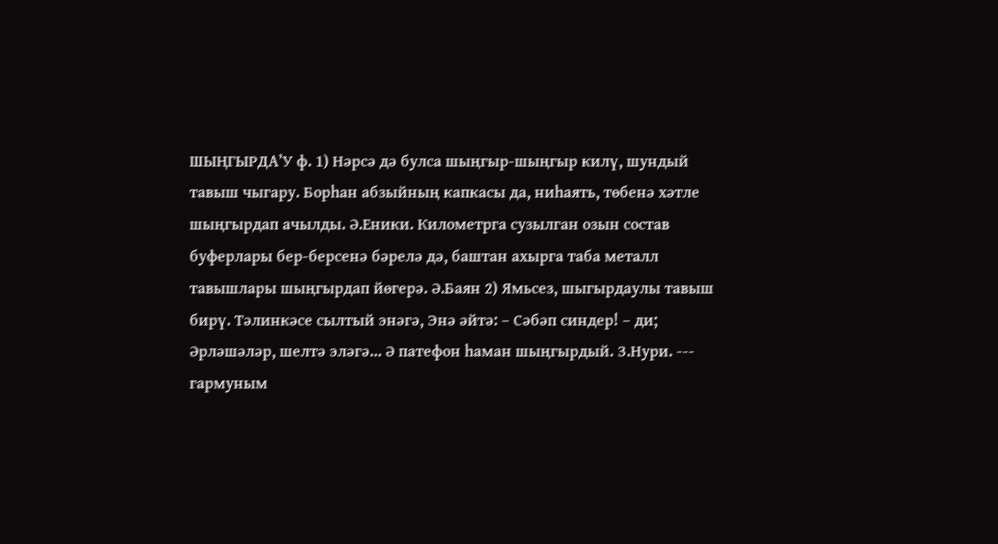ШЫҢГЫРДА’У ф. 1) Нәрсә дә булса шыңгыр-шыңгыр килү, шундый тавыш чыгару. Борһан абзыйның капкасы да, ниһаять, төбенә хәтле шыңгырдап ачылды. Ә.Еники. Километрга сузылган озын состав буферлары бер-берсенә бәрелә дә, баштан ахырга таба металл тавышлары шыңгырдап йөгерә. Ә.Баян 2) Ямьсез, шыгырдаулы тавыш бирү. Тәлинкәсе сылтый энәгә, Энә әйтә: – Сәбәп синдер! – ди; Әрләшәләр, шелтә эләгә... Ә патефон һаман шыңгырдый. З.Нури. --- гармуным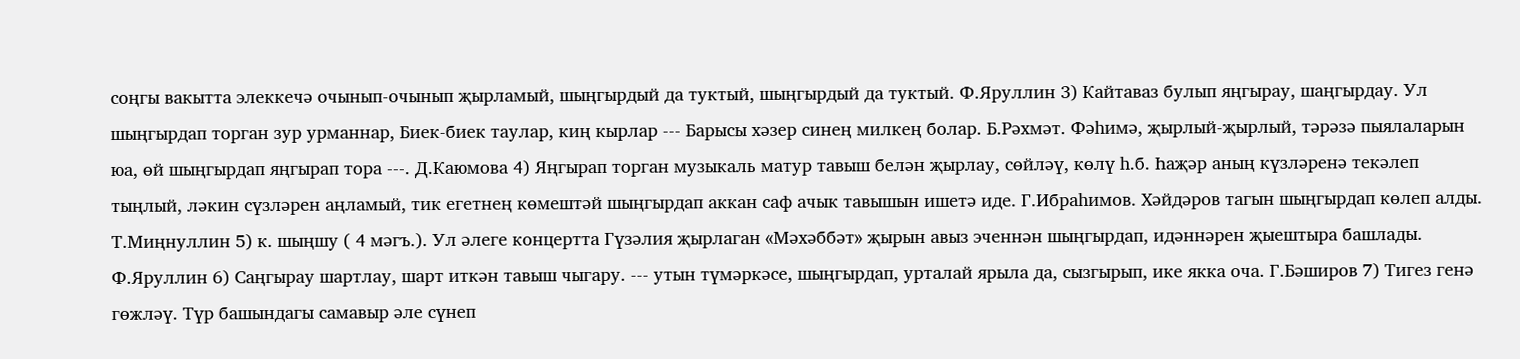соңгы вакытта элеккечә очынып-очынып җырламый, шыңгырдый да туктый, шыңгырдый да туктый. Ф.Яруллин 3) Кайтаваз булып яңгырау, шаңгырдау. Ул шыңгырдап торган зур урманнар, Биек-биек таулар, киң кырлар --- Барысы хәзер синең милкең болар. Б.Рәхмәт. Фәһимә, җырлый-җырлый, тәрәзә пыялаларын юа, өй шыңгырдап яңгырап тора ---. Д.Каюмова 4) Яңгырап торган музыкаль матур тавыш белән җырлау, сөйләү, көлү һ.б. Һаҗәр аның күзләренә текәлеп тыңлый, ләкин сүзләрен аңламый, тик егетнең көмештәй шыңгырдап аккан саф ачык тавышын ишетә иде. Г.Ибраһимов. Хәйдәров тагын шыңгырдап көлеп алды. Т.Миңнуллин 5) к. шыңшу ( 4 мәгъ.). Ул әлеге концертта Гүзәлия җырлаган «Мәхәббәт» җырын авыз эченнән шыңгырдап, идәннәрен җыештыра башлады. Ф.Яруллин 6) Саңгырау шартлау, шарт иткән тавыш чыгару. --- утын түмәркәсе, шыңгырдап, урталай ярыла да, сызгырып, ике якка оча. Г.Бәширов 7) Тигез генә гөжләү. Түр башындагы самавыр әле сүнеп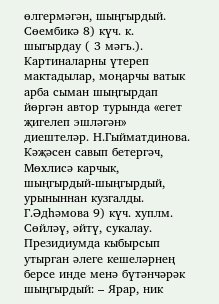өлгермәгән, шыңгырдый. Сөембикә 8) күч. к. шыгырдау ( 3 мәгъ.). Картиналарны үтереп мактадылар, моңарчы ватык арба сыман шыңгырдап йөргән автор турында «егет җигелеп эшләгән» диештеләр. Н.Гыйматдинова. Кәҗәсен савып бетергәч, Мөхлисә карчык, шыңгырдый-шыңгырдый, урыныннан кузгалды. Г.Әдһәмова 9) күч. хуплм. Сөйләү, әйтү, сукалау. Президиумда кыбырсып утырган әлеге кешеләрнең берсе инде менә бүтәнчәрәк шыңгырдый: – Ярар, ник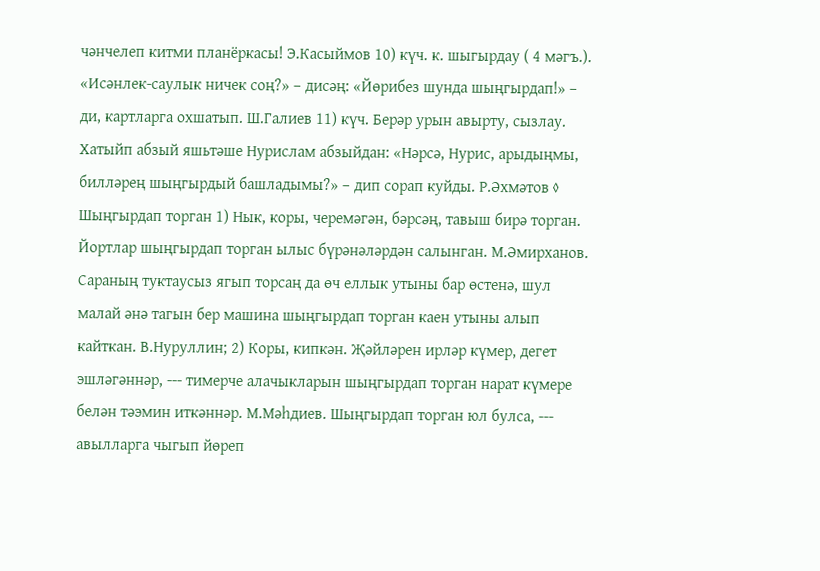чәнчелеп китми планёркасы! Э.Касыймов 10) күч. к. шыгырдау ( 4 мәгъ.). «Исәнлек-саулык ничек соң?» – дисәң: «Йөрибез шунда шыңгырдап!» – ди, картларга охшатып. Ш.Галиев 11) күч. Берәр урын авырту, сызлау. Хатыйп абзый яшьтәше Нурислам абзыйдан: «Нәрсә, Нурис, арыдыңмы, билләрең шыңгырдый башладымы?» – дип сорап куйды. Р.Әхмәтов ◊ Шыңгырдап торган 1) Нык, коры, черемәгән, бәрсәң, тавыш бирә торган. Йортлар шыңгырдап торган ылыс бүрәнәләрдән салынган. М.Әмирханов. Сараның туктаусыз ягып торсаң да өч еллык утыны бар өстенә, шул малай әнә тагын бер машина шыңгырдап торган каен утыны алып кайткан. В.Нуруллин; 2) Коры, кипкән. Җәйләрен ирләр күмер, дегет эшләгәннәр, --- тимерче алачыкларын шыңгырдап торган нарат күмере белән тәэмин иткәннәр. М.Мәһдиев. Шыңгырдап торган юл булса, --- авылларга чыгып йөреп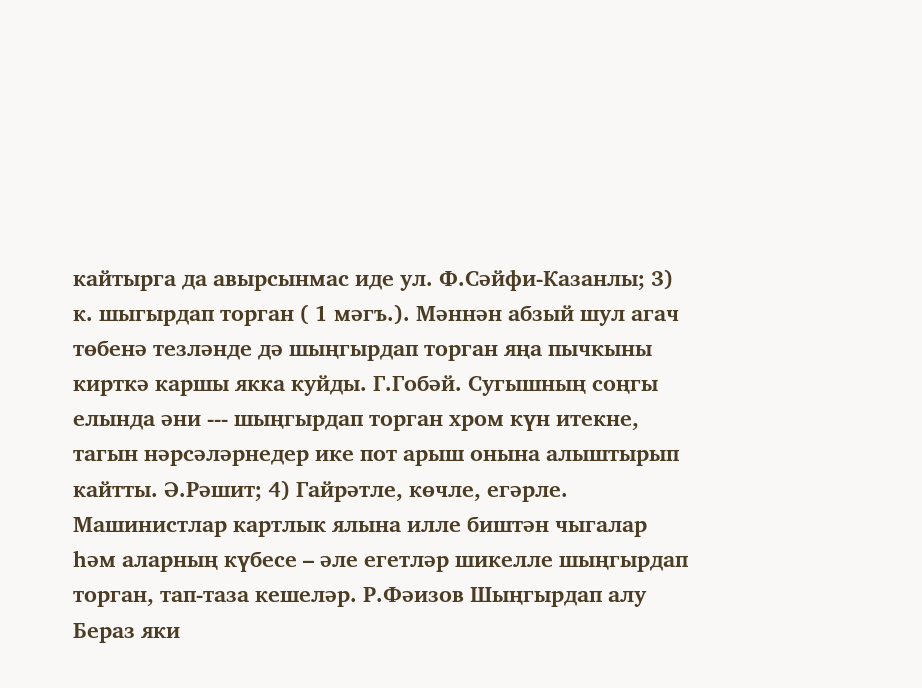кайтырга да авырсынмас иде ул. Ф.Сәйфи-Казанлы; 3) к. шыгырдап торган ( 1 мәгъ.). Мәннән абзый шул агач төбенә тезләнде дә шыңгырдап торган яңа пычкыны кирткә каршы якка куйды. Г.Гобәй. Сугышның соңгы елында әни --- шыңгырдап торган хром күн итекне, тагын нәрсәләрнедер ике пот арыш онына алыштырып кайтты. Ә.Рәшит; 4) Гайрәтле, көчле, егәрле. Машинистлар картлык ялына илле биштән чыгалар һәм аларның күбесе – әле егетләр шикелле шыңгырдап торган, тап-таза кешеләр. Р.Фәизов Шыңгырдап алу Бераз яки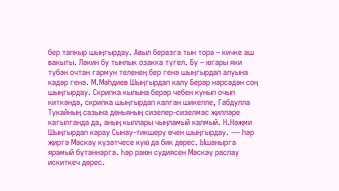бер тапкыр шыңгырдау. Авыл беразга тын тора – кичке аш вакыты. Ләкин бу тынлык озакка түгел. Бу – югары яки түбән очтан гармун теленең бер генә шыңгырдап алуына кадәр генә. М.Мәһдиев Шыңгырдап калу Берәр нәрсәдән соң шыңгырдау. Скрипка кылына берәр чебен кунып очып киткәндә, скрипка шыңгырдап калган шикелле, Габдулла Тукайның сазына дөньяның сизелер-сизелмәс җилләре кагылганда да, аның кыллары чыңламый калмый. Н.Нәҗми Шыңгырдап карау Сынау-тикшерү өчен шыңгырдау. --- һәр җиргә Мәскәү күзәтчесе кую да бик дөрес. Ышанырга ярамый бүтәннәргә. Һәр раюн судиясен Мәскәү раслау искиткеч дөрес.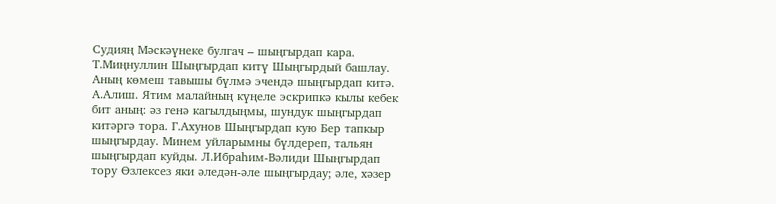Судияң Мәскәүнеке булгач – шыңгырдап кара. Т.Миңнуллин Шыңгырдап китү Шыңгырдый башлау. Аның көмеш тавышы бүлмә эчендә шыңгырдап китә. А.Алиш. Ятим малайның күңеле эскрипкә кылы кебек бит аның: әз генә кагылдыңмы, шундук шыңгырдап китәргә тора. Г.Ахунов Шыңгырдап кую Бер тапкыр шыңгырдау. Минем уйларымны бүлдереп, тальян шыңгырдап куйды. Л.Ибраһим-Вәлиди Шыңгырдап тору Өзлексез яки әледән-әле шыңгырдау; әле, хәзер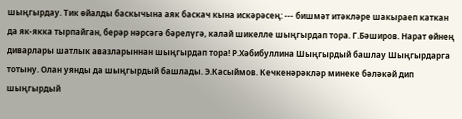шыңгырдау. Тик өйалды баскычына аяк баскач кына искәрәсең: --- бишмәт итәкләре шакыраеп каткан да як-якка тырпайган, берәр нәрсәгә бәрелүгә, калай шикелле шыңгырдап тора. Г.Бәширов. Нарат өйнең диварлары шатлык авазларыннан шыңгырдап тора! Р.Хәбибуллина Шыңгырдый башлау Шыңгырдарга тотыну. Олан уянды да шыңгырдый башлады. Э.Касыймов. Кечкенәрәкләр минеке бәләкәй дип шыңгырдый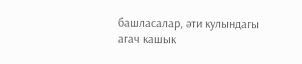башласалар, әти кулындагы агач кашык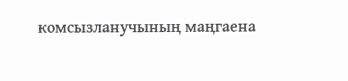комсызланучының маңгаена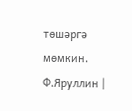төшәргә мөмкин. Ф.Яруллин |